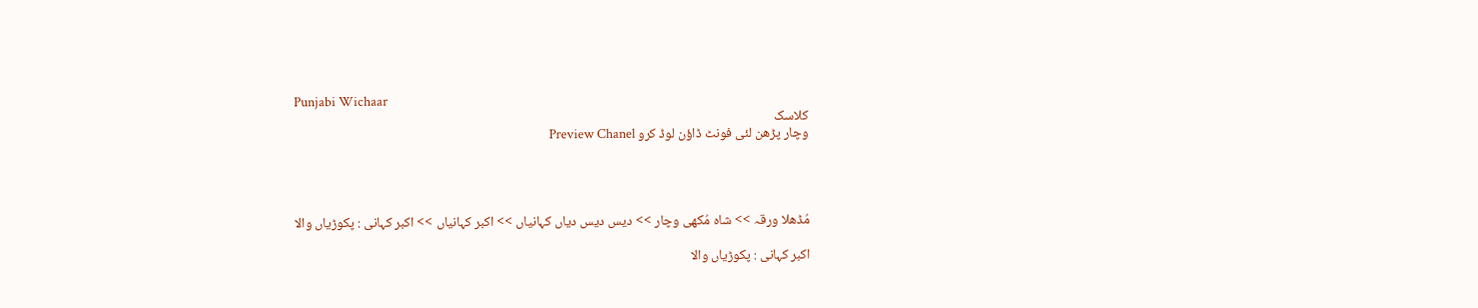Punjabi Wichaar
کلاسک
وچار پڑھن لئی فونٹ ڈاؤن لوڈ کرو Preview Chanel




مُڈھلا ورقہ >> شاہ مُکھی وچار >> دیس دیس دیاں کہانیاں >> اکبر کہانیاں >> اکبر کہانی : پکوڑیاں والا

اکبر کہانی : پکوڑیاں والا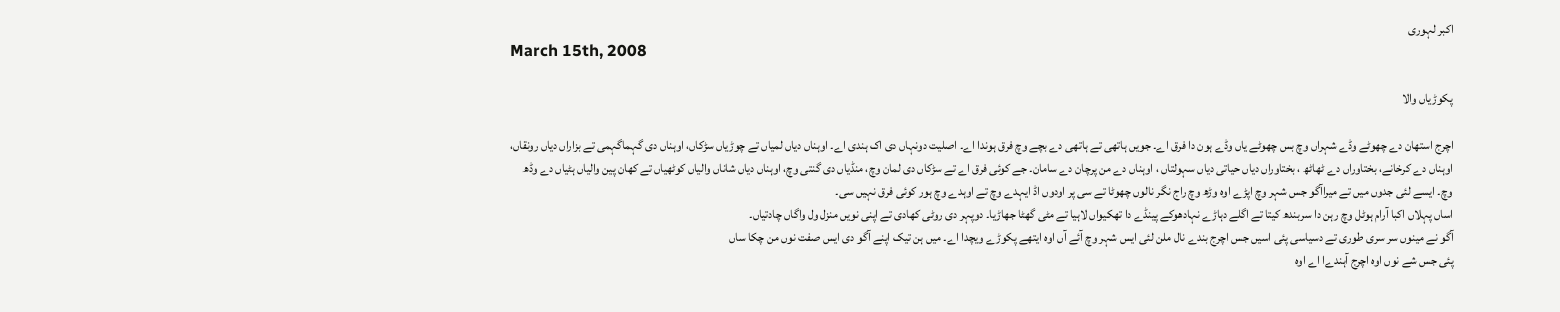اکبر لہوری
March 15th, 2008

پکوڑیاں والا

اچرج استھان دے چھوٹے وڈے شہراں وچ بس چھوٹے یاں وڈے ہون دا فرق اے۔ جویں ہاتھی تے ہاتھی دے بچے وچ فرق ہوندا اے۔ اصلیت دونہاں دی اک ہندی اے۔ اوہناں دیاں لمیاں تے چوڑیاں سڑکاں، اوہناں دی گہماگہمی تے بزاراں دیاں رونقاں، اوہناں دے کرخانے، بختاوراں دے ٹھاٹھ ، بختاوراں دیاں حیاتی دیاں سہولتاں ، اوہناں دے من پرچان دے سامان۔ جے کوئی فرق اے تے سڑکاں دی لمان وچ، منڈیاں دی گنتی وچ، اوہناں دیاں شاناں والیاں کوٹھیاں تے کھان پین والیاں ہٹیاں دے وڈھ وچ۔ ایسے لئی جدوں میں تے میراآگو جس شہر وچ اپڑے اوہ وڑھ وچ راج نگر نالوں چھوٹا تے سی پر اودوں اڈ ایہدے وچ تے اوہدے وچ ہور کوئی فرق نہیں سی۔
اساں پہلاں اکبا آرام ہوٹل وچ رہن دا سربندھ کیتا تے اگلے دہاڑے نہادھوکے پینڈے دا تھکیواں لاہیا تے مٹی گھٹا جھاڑیا۔ دوپہر دی روٹی کھادی تے اپنی نویں منزل ول واگاں چادتیاں۔
آگو نے مینوں سر سری طوری تے دسیاسی پئی اسیں جس اچرج بندے نال ملن لئی ایس شہر وچ آئے آں اوہ ایتھے پکوڑے ویچدا اے۔ میں ہن تیک اپنے آگو دی ایس صفت نوں من چکا ساں
پئی جس شے نوں اوہ اچرج آہندےا اے اوہ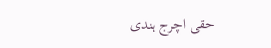حقی اچرج ہندی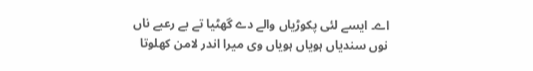اے۔ ایسے لئی پکوڑیاں والے دے گھٹیا تے بے رعبے ناں نوں سندیاں ہویاں ہویاں وی میرا اندر لامن کھلوتا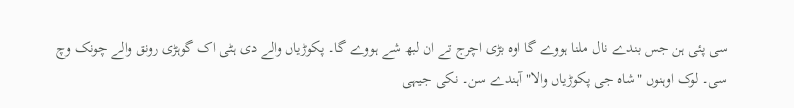سی پئی ہن جس بندے نال ملنا ہووے گا اوہ بڑی اچرج تے ان لبھ شے ہووے گا۔ پکوڑیاں والے دی ہٹی اک گوہڑی رونق والے چونک وچ سی۔ لوک اوہنوں "شاہ جی پکوڑیاں والا" آہندے سن۔ نکی جیہی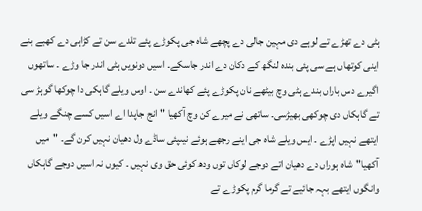ہٹی دے تھڑے تے لوہے دی مہین جالی دے پچھے شاہ جی پکوڑے پئے تلدے سن تے کڑاہی دے کھبے بنے اینی کوتھاں ہے سی پئی بندہ لنگھ کے دکان دے اندر جاسکے۔ اسیں دونویں ہٹی اندر جا وڑے ۔ ساتھوں اگیرے دس باراں بندے ہٹی وچ بیٹھے نان پکوڑے پئے کھاندے سن ۔ اوس ویلے گاہکی دا چوکھا گوہڑ سی تے گاہکاں دی چوکھی بھیڑسی۔ ساتھی نے میرے کن وچ آکھیا "انج جاپدا اے اسیں کسے چنگے ویلے ایتھے نہیں اپڑے ۔ ایس ویلے شاہ جی اینے رجھے ہوئے نیںپئی ساڈے ول دھیان نہیں کرن گے۔ "میں آکھیا"شاہ ہوراں دے دھیان اتے دوجے لوکاں توں ودھ کوئی حق وی نہیں ۔ کیوں نہ اسیں دوجے گاہکاں وانگوں ایتھے بہہ جائیے تے گرما گرم پکوڑے تے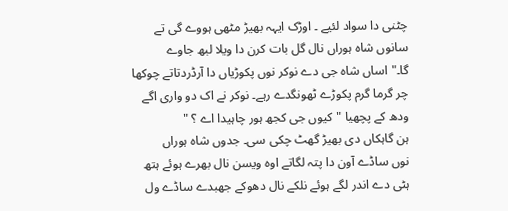چٹنی دا سواد لئیے ۔ اوڑک ایہہ بھیڑ مٹھی ہووے گی تے سانوں شاہ ہوراں نال گل بات کرن دا ویلا لبھ جاوے گا۔"اساں شاہ جی دے نوکر نوں پکوڑیاں دا آرڈردتاتے چوکھا چر گرما گرم پکوڑے ٹھونگدے رہے۔ نوکر نے اک دو واری اگے ودھ کے پچھیا "کیوں جی کجھ ہور چاہیدا اے ؟ "
ہن گاہکاں دی بھیڑ گھٹ چکی سی۔ جدوں شاہ ہوراں
نوں ساڈے آون دا پتہ لگاتے اوہ ویسن نال بھرے ہوئے ہتھ ہٹی دے اندر لگے ہوئے نلکے نال دھوکے جھبدے ساڈے ول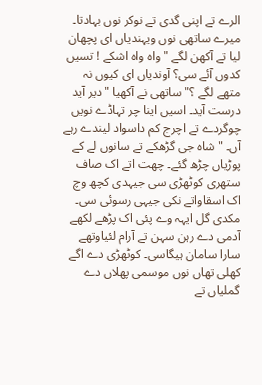الرے تے اپنی گدی تے نوکر نوں بہادتا۔ میرے ساتھی نوں ویہندیاں ای پچھان لیا تے آکھن لگے "واہ واہ اشکے ! تسیں کدوں آئے سی؟ آوندیاں ای کیوں نہ متھے لگے ؟"ساتھی نے آکھیا "دیر آید درست آید۔ اسیں اینا چر تہاڈے نویں چوگردے تے اچرج کم داسواد لیندے رہے آں۔ "شاہ جی گڑھکے تے سانوں لے کے پوڑیاں چڑھ گئے۔ چھت اتے اک صاف ستھری کوٹھڑی سی جیہدی کچھ وچ اک اسقاواتے نکی جیہی رسوئی سی۔ مکدی گل ایہہ وے پئی اک پڑھے لکھے آدمی دے رہن سہن تے آرام لئیاوتھے سارا سامان ہیگاسی۔ کوٹھڑی دے اگے کھلی تھاں نوں موسمی پھلاں دے گملیاں تے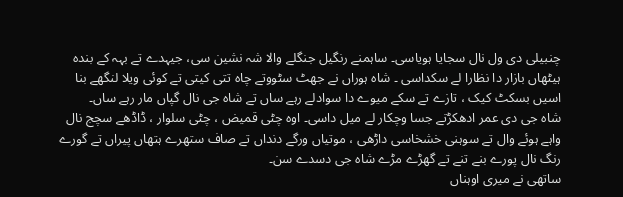چنبیلی دی ول نال سجایا ہویاسی۔ ساہمنے رنگیل جنگلے والا شہ نشین سی، جیہدے تے بہہ کے بندہ ہیٹھاں بازار دا نظارا لے سکداسی ۔ شاہ ہوراں نے جھٹ سٹووتے چاہ تتی کیتی تے کوئی ویلا لنگھے بنا اسیں بسکٹ کیک ، تازے تے سکے میوے دا سوادلے رہے ساں تے شاہ جی نال گپاں مار رہے ساں۔
شاہ جی دی عمر ادھکڑتے جسا وچکار لے میل داسی۔ اوہ چٹی قمیض ، چٹی سلوار ، ڈاڈھے سچج نال واہے ہوئے وال تے سوہنی خشخاسی داڑھی ، موتیاں ورگے دنداں تے صاف ستھرے ہتھاں پیراں تے گورے رنگ نال پورے بنے تنے تے گھڑے مڑے شاہ جی دسدے سن۔
ساتھی نے میری اوہناں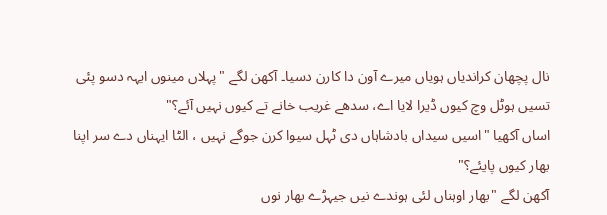نال پچھان کراندیاں ہویاں میرے آون دا کارن دسیا۔ آکھن لگے "پہلاں مینوں ایہہ دسو پئی تسیں ہوٹل وچ کیوں ڈیرا لایا اے، سدھے غریب خانے تے کیوں نہیں آئے؟"
اساں آکھیا "اسیں سیداں بادشاہاں دی ٹہل سیوا کرن جوگے نہیں ، الٹا ایہناں دے سر اپنا بھار کیوں پایئے؟"
آکھن لگے "بھار اوہناں لئی ہوندے نیں جیہڑے بھار نوں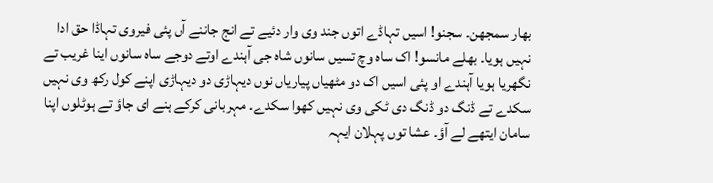بھار سمجھن۔ سجنو! اسیں تہاڈے اتوں جند وی وار دئیے تے انج جاننے آں پئی فیروی تہاڈا حق ادا نہیں ہویا۔ بھلے مانسو! اک ساہ وچ تسیں سانوں شاہ جی آہندے اوتے دوجے ساہ سانوں اینا غریب تے نگھریا ہویا آہندے او پئی اسیں اک دو مٹھیاں پیاریاں نوں دیہاڑی دو دیہاڑی اپنے کول رکھ وی نہیں سکدے تے ڈنگ دو ڈنگ دی ٹکی وی نہیں کھوا سکدے۔ مہربانی کرکے ہنے ای جاؤ تے ہوٹلوں اپنا سامان ایتھے لے آؤ۔ عشا توں پہلان ایہہ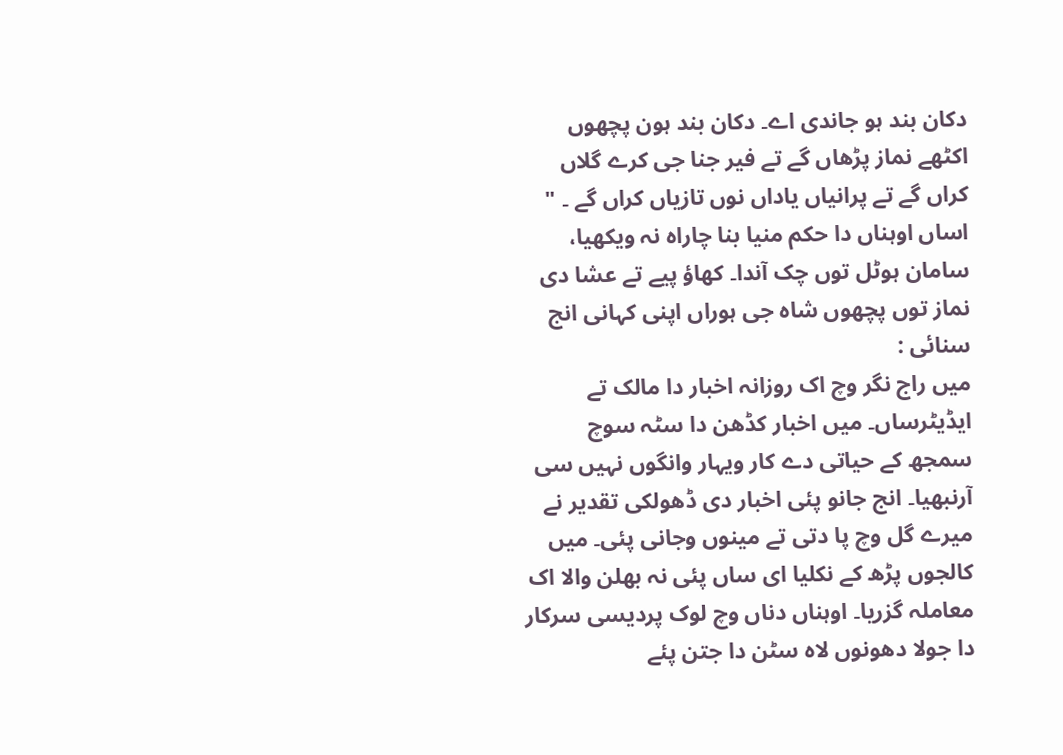دکان بند ہو جاندی اے۔ دکان بند ہون پچھوں اکٹھے نماز پڑھاں گے تے فیر جنا جی کرے گلاں کراں گے تے پرانیاں یاداں نوں تازیاں کراں گے ۔ "
اساں اوہناں دا حکم منیا بنا چاراہ نہ ویکھیا، سامان ہوٹل توں چک آندا۔ کھاؤ پیے تے عشا دی نماز توں پچھوں شاہ جی ہوراں اپنی کہانی انج سنائی :
میں راج نگر وچ اک روزانہ اخبار دا مالک تے ایڈیٹرساں۔ میں اخبار کڈھن دا سٹہ سوچ سمجھ کے حیاتی دے کار ویہار وانگوں نہیں سی آرنبھیا۔ انج جانو پئی اخبار دی ڈھولکی تقدیر نے میرے گل وچ پا دتی تے مینوں وجانی پئی۔ میں کالجوں پڑھ کے نکلیا ای ساں پئی نہ بھلن والا اک معاملہ گزریا۔ اوہناں دناں وچ لوک پردیسی سرکار دا جولا دھونوں لاہ سٹن دا جتن پئے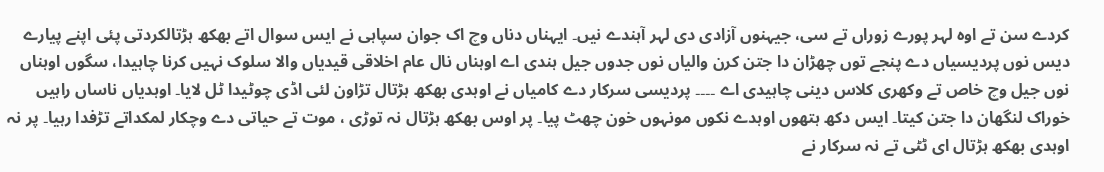کردے سن تے اوہ لہر پورے زوراں تے سی، جیہنوں آزادی دی لہر آہندے نیں۔ ایہناں دناں وچ اک جوان سپاہی نے ایس سوال اتے بھکھ ہڑتالکردتی پئی اپنے پیارے دیس نوں پردیسیاں دے پنجے توں چھڑان دا جتن کرن والیاں نوں جدوں جیل ہندی اے اوہناں نال عام اخلاقی قیدیاں والا سلوک نہیں کرنا چاہیدا، سگوں اوہناں نوں جیل وچ خاص تے وکھری کلاس دینی چاہیدی اے ۔۔۔۔ پردیسی سرکار دے کامیاں نے اوہدی بھکھ ہڑتال تڑاون لئی اڈی چوٹیدا ٹل لایا۔ اوہدیاں ناساں راہیں خوراک لنگھان دا جتن کیتا۔ ایس دکھ ہتھوں اوہدے نکوں مونہوں خون چھٹ پیا۔ پر اوس بھکھ ہڑتال نہ توڑی ، موت تے حیاتی دے وچکار لمکداتے تڑفدا رہیا۔ پر نہ اوہدی بھکھ ہڑتال ای ٹٹی تے نہ سرکار نے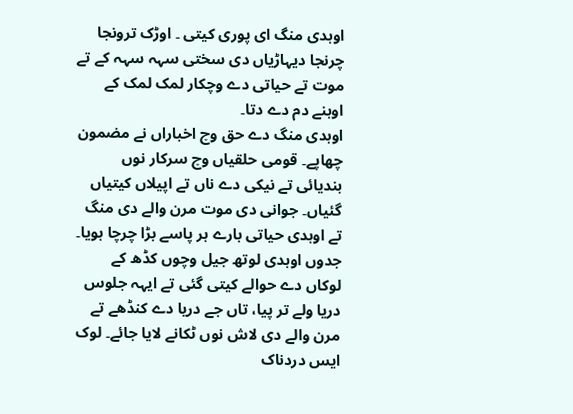اوہدی منگ ای پوری کیتی ۔ اوڑک ترونجا چرنجا دیہاڑیاں دی سختی سہہ سہہ کے تے موت تے حیاتی دے وچکار لمک لمک کے اوہنے دم دے دتا۔
اوہدی منگ دے حق وچ اخباراں نے مضمون چھاپے۔ قومی حلقیاں وچ سرکار نوں بندیائی تے نیکی دے ناں تے اپیلاں کیتیاں گئیاں۔ جوانی دی موت مرن والے دی منگ تے اوہدی حیاتی بارے ہر پاسے بڑا چرچا ہویا۔ جدوں اوہدی لوتھ جیل وچوں کڈھ کے لوکاں دے حوالے کیتی گئی تے ایہہ جلوس دریا ولے تر پیا، تاں جے دریا دے کنڈھے تے مرن والے دی لاش نوں ٹکانے لایا جائے۔ لوک ایس دردناک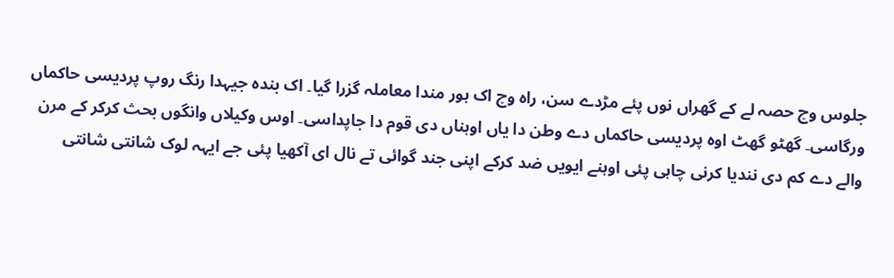جلوس وچ حصہ لے کے گھراں نوں پئے مڑدے سن، راہ وچ اک ہور مندا معاملہ گزرا گیا۔ اک بندہ جیہدا رنگ روپ پردیسی حاکماں ورگاسی۔ گھٹو گھٹ اوہ پردیسی حاکماں دے وطن دا یاں اوہناں دی قوم دا جاپداسی۔ اوس وکیلاں وانگوں بحث کرکر کے مرن والے دے کم دی نندیا کرنی چاہی پئی اوہنے ایویں ضد کرکے اپنی جند گوائی تے نال ای آکھیا پئی جے ایہہ لوک شانتی شانتی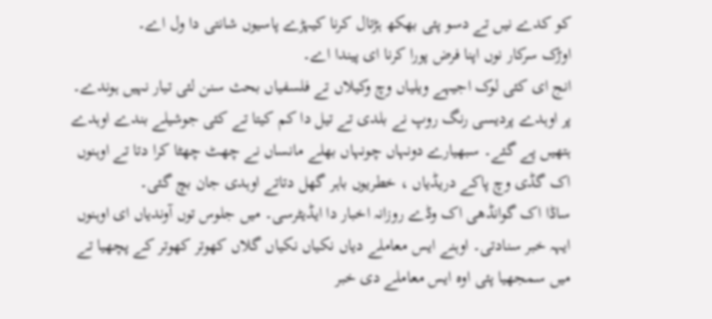کو کدے نیں تے دسو پئی بھکھ ہڑتال کرنا کیہڑے پاسیوں شانتی دا ول اے۔
اوڑک سرکار نوں اپنا فرض پورا کرنا ای پیندا اے۔
انج ای کئی لوک اجیہے ویلیاں وچ وکیلاں تے فلسفیاں بحث سنن لئی تیار نہیں ہوندے۔ پر اوہدے پردیسی رنگ روپ نے بلدی تے تیل دا کم کیتا تے کئی جوشیلے بندے اوہدے ہتھیں پے گئے۔ سبھیارے دونہاں چونہاں بھلے مانساں نے چھٹ چھٹا کرا دتا تے اوہنوں اک گڈی وچ پاکے دریڈیاں ، خطریوں باہر گھل دتاتے اوہدی جان بچ گئی۔
ساڈا اک گوانڈھی اک وڈے روزانہ اخبار دا ایڈیٹرسی۔ میں جلوس توں آوندیاں ای اوہنوں ایہہ خبر سنادتی۔ اوہنے ایس معاملے دیاں نکیاں نکیاں گلاں کھوتر کھوتر کے پچھیا تے میں سمجھیا پئی اوہ ایس معاملے دی خبر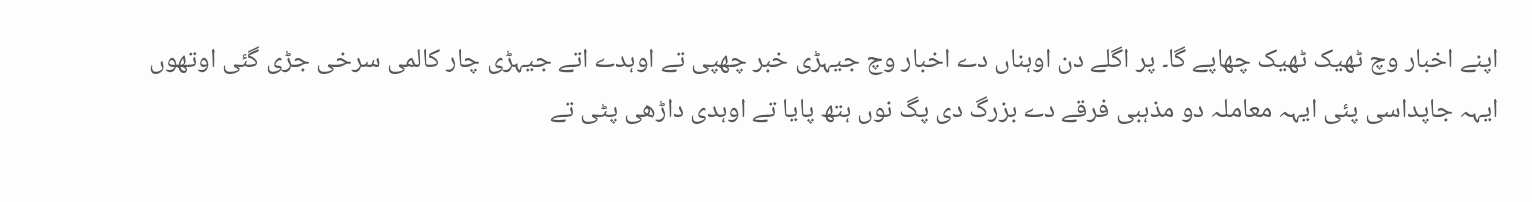اپنے اخبار وچ ٹھیک ٹھیک چھاپے گا۔ پر اگلے دن اوہناں دے اخبار وچ جیہڑی خبر چھپی تے اوہدے اتے جیہڑی چار کالمی سرخی جڑی گئی اوتھوں ایہہ جاپداسی پئی ایہہ معاملہ دو مذہبی فرقے دے بزرگ دی پگ نوں ہتھ پایا تے اوہدی داڑھی پٹی تے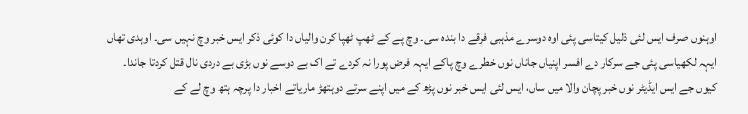اوہنوں صرف ایس لئی ذلیل کیتاسی پئی اوہ دوسرے مذہبی فرقے دا بندہ سی۔ وچ پے کے ٹھپ ٹھپا کرن والیاں دا کوئی ذکر ایس خبر وچ نہیں سی۔ اوہدی تھاں ایہہ لکھیاسی پئی جے سرکار دے افسر اپنیاں جاناں نوں خطرے وچ پاکے ایہہ فرض پورا نہ کردے تے اک بے دوسے نوں بڑی بے دردی نال قتل کردتا جاندا۔ کیوں جے ایس ایڈیٹر نوں خبر پچان والا میں ساں، ایس لئی ایس خبر نوں پڑھ کے میں اپنے سرتے دوہتھڑ ماریاتے اخبار دا پرچہ ہتھ وچ لے کے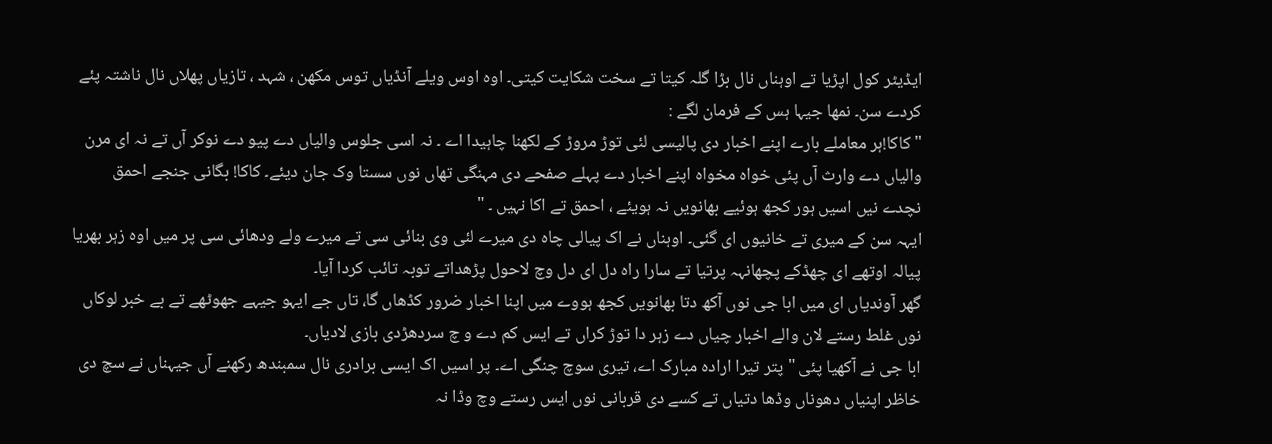ایڈیٹر کول اپڑیا تے اوہناں نال بڑا گلہ کیتا تے سخت شکایت کیتی۔ اوہ اوس ویلے آنڈیاں توس مکھن ، شہد ، تازیاں پھلاں نال ناشتہ پئے کردے سن۔ نمھا جیہا ہس کے فرمان لگے :
"کاکا!ہر معاملے بارے اپنے اخبار دی پالیسی لئی توڑ مروڑ کے لکھنا چاہیدا اے ۔ نہ اسی جلوس والیاں دے پیو دے نوکر آں تے نہ ای مرن والیاں دے وارث آں پئی خواہ مخواہ اپنے اخبار دے پہلے صفحے دی مہنگی تھاں نوں سستا وک جان دیئے۔ کاکا! بگانی جنجے احمق نچدے نیں اسیں ہور کجھ ہوئیے بھانویں نہ ہویئے ، احمق تے اکا نہیں ۔ "
ایہہ سن کے میری تے خانیوں ای گئی۔ اوہناں نے اک پیالی چاہ دی میرے لئی وی بنائی سی تے میرے ولے ودھائی سی پر میں اوہ زہر بھریا پیالہ اوتھے ای چھڈکے پچھانہہ پرتیا تے سارا راہ دل ای دل وچ لاحول پڑھداتے توبہ تائب کردا آیا۔
گھر آوندیاں ای میں ابا جی نوں آکھ دتا بھانویں کجھ ہووے میں اپنا اخبار ضرور کڈھاں گا، تاں جے ایہو جیہے جھوٹھے تے بے خبر لوکاں نوں غلط رستے لان والے اخبار چیاں دے زہر دا توڑ کراں تے ایس کم دے و چ سردھڑدی بازی لادیاں۔
ابا جی نے آکھیا پئی "پتر تیرا ارادہ مبارک اے، تیری سوچ چنگی اے۔ پر اسیں اک ایسی برادری نال سمبندھ رکھنے آں جیہناں نے سچ دی خاظر اپنیاں دھوناں وڈھا دتیاں تے کسے دی قربانی نوں ایس رستے وچ وڈا نہ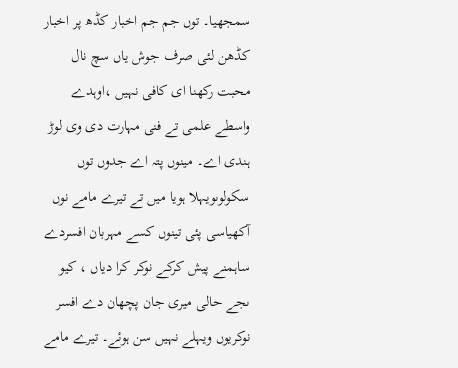سمجھیا۔ توں جم جم اخبار کڈھ پر اخبار کڈھن لئی صرف جوش یاں سچ نال محبت رکھنا ای کافی نہیں ،اوہدے واسطے علمی تے فنی مہارت دی وی لوڑ ہندی اے۔ مینوں پتہ اے جدوں توں سکولوںویہلا ہویا میں تے تیرے مامے نوں آکھیاسی پئی تینوں کسے مہربان افسردے ساہمنے پیش کرکے نوکر کرا دیاں ، کیو ںجے حالی میری جان پچھان دے افسر نوکریوں ویہلے نہیں سن ہوئے۔ تیرے مامے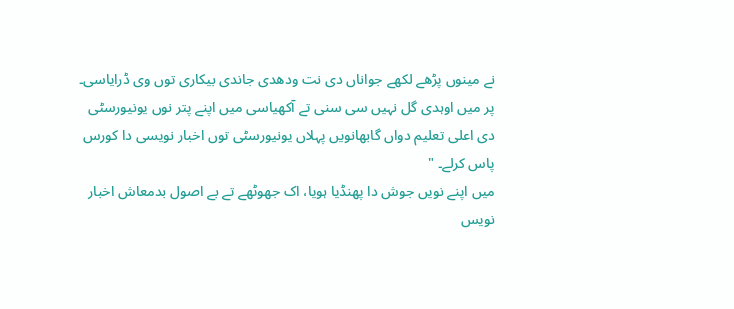نے مینوں پڑھے لکھے جواناں دی نت ودھدی جاندی بیکاری توں وی ڈرایاسی۔ پر میں اوہدی گل نہیں سی سنی تے آکھیاسی میں اپنے پتر نوں یونیورسٹی دی اعلی تعلیم دواں گابھانویں پہلاں یونیورسٹی توں اخبار نویسی دا کورس پاس کرلے۔ "
میں اپنے نویں جوش دا پھنڈیا ہویا، اک جھوٹھے تے بے اصول بدمعاش اخبار نویس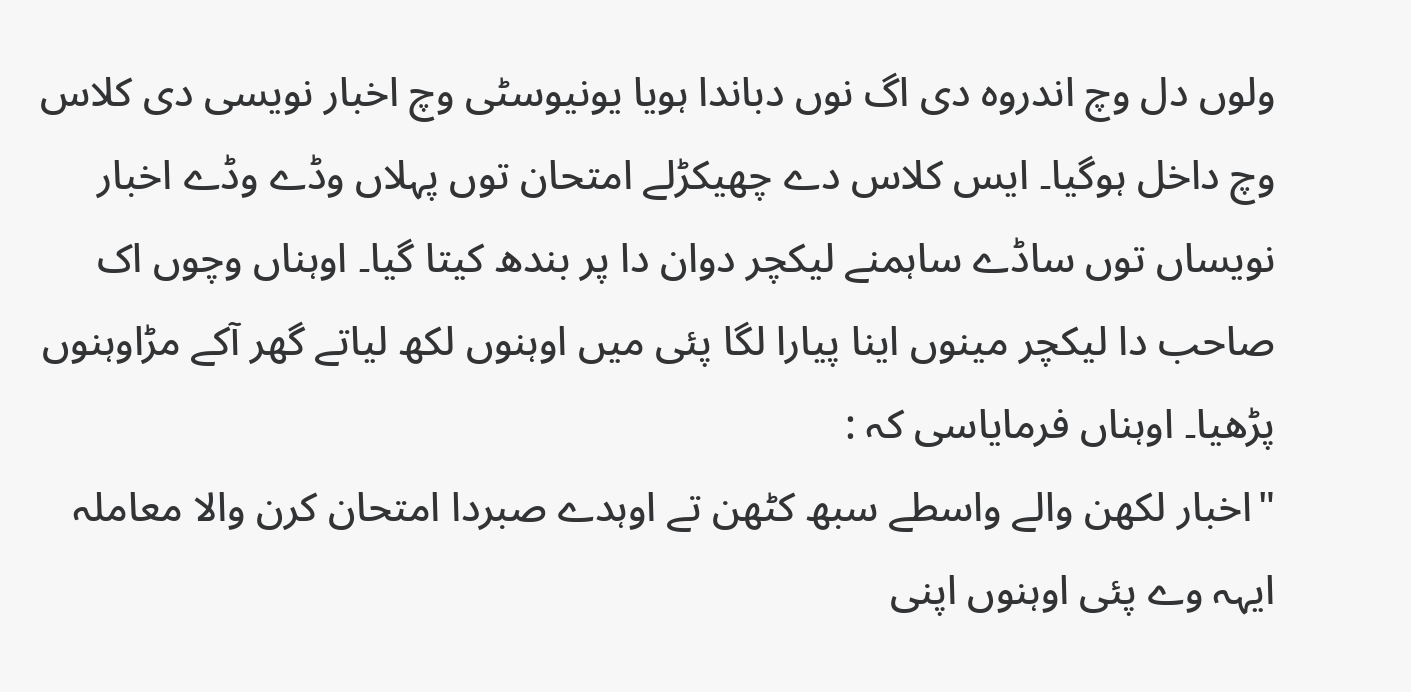ولوں دل وچ اندروہ دی اگ نوں دباندا ہویا یونیوسٹی وچ اخبار نویسی دی کلاس وچ داخل ہوگیا۔ ایس کلاس دے چھیکڑلے امتحان توں پہلاں وڈے وڈے اخبار نویساں توں ساڈے ساہمنے لیکچر دوان دا پر بندھ کیتا گیا۔ اوہناں وچوں اک صاحب دا لیکچر مینوں اینا پیارا لگا پئی میں اوہنوں لکھ لیاتے گھر آکے مڑاوہنوں پڑھیا۔ اوہناں فرمایاسی کہ :
"اخبار لکھن والے واسطے سبھ کٹھن تے اوہدے صبردا امتحان کرن والا معاملہ ایہہ وے پئی اوہنوں اپنی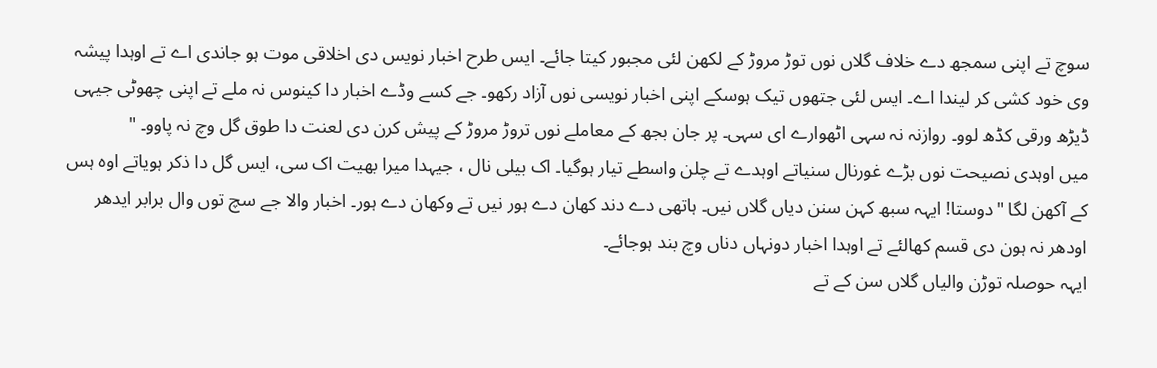سوچ تے اپنی سمجھ دے خلاف گلاں نوں توڑ مروڑ کے لکھن لئی مجبور کیتا جائے۔ ایس طرح اخبار نویس دی اخلاقی موت ہو جاندی اے تے اوہدا پیشہ وی خود کشی کر لیندا اے۔ ایس لئی جتھوں تیک ہوسکے اپنی اخبار نویسی نوں آزاد رکھو۔ جے کسے وڈے اخبار دا کینوس نہ ملے تے اپنی چھوٹی جیہی ڈیڑھ ورقی کڈھ لوو۔ روازنہ نہ سہی اٹھوارے ای سہی۔ پر جان بجھ کے معاملے نوں تروڑ مروڑ کے پیش کرن دی لعنت دا طوق گل وچ نہ پاوو۔ "
میں اوہدی نصیحت نوں بڑے غورنال سنیاتے اوہدے تے چلن واسطے تیار ہوگیا۔ اک بیلی نال ، جیہدا میرا بھیت اک سی، ایس گل دا ذکر ہویاتے اوہ ہس کے آکھن لگا "دوستا! ایہہ سبھ کہن سنن دیاں گلاں نیں۔ ہاتھی دے دند کھان دے ہور نیں تے وکھان دے ہور۔ اخبار والا جے سچ توں وال برابر ایدھر اودھر نہ ہون دی قسم کھالئے تے اوہدا اخبار دونہاں دناں وچ بند ہوجائے۔
ایہہ حوصلہ توڑن والیاں گلاں سن کے تے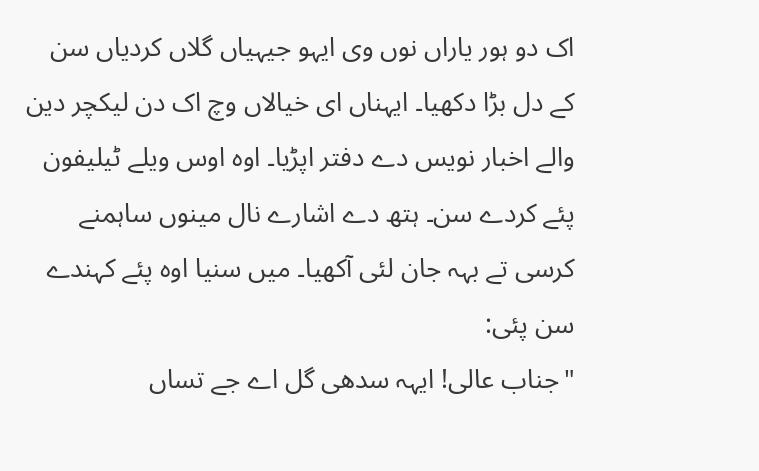اک دو ہور یاراں نوں وی ایہو جیہیاں گلاں کردیاں سن کے دل بڑا دکھیا۔ ایہناں ای خیالاں وچ اک دن لیکچر دین والے اخبار نویس دے دفتر اپڑیا۔ اوہ اوس ویلے ٹیلیفون پئے کردے سن۔ ہتھ دے اشارے نال مینوں ساہمنے کرسی تے بہہ جان لئی آکھیا۔ میں سنیا اوہ پئے کہندے سن پئی:
"جناب عالی! ایہہ سدھی گل اے جے تساں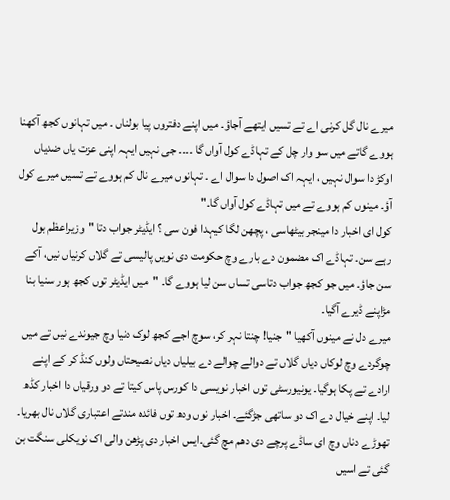میرے نال گل کرنی اے تے تسیں ایتھے آجاؤ۔ میں اپنے دفتروں پیا بولناں ۔ میں تہانوں کجھ آکھنا ہووے گاتے میں سو وار چل کے تہاڈے کول آواں گا ۔۔۔۔ جی نہیں ایہہ اپنی عزت یاں ضدیاں اوکڑ دا سوال نہیں ، ایہہ اک اصول دا سوال اے ۔ تہانوں میرے نال کم ہووے تے تسیں میرے کول آؤ۔ مینوں کم ہووے تے میں تہاڈے کول آواں گا۔"
کول ای اخبار دا مینجر بیٹھاسی ، پچھن لگا کیہدا فون سی ؟ ایڈیٹر جواب دتا "وزیراعظم بول رہے سن۔ تہاڈے اک مضمون دے بارے وچ حکومت دی نویں پالیسی تے گلاں کرنیاں نیں، آکے سن جاؤ۔ میں جو کجھ جواب دتاسی تساں سن لیا ہووے گا۔ "میں ایڈیٹر توں کجھ ہور سنیا بنا مڑاپنے ڈیرے آگیا۔
میرے دل نے مینوں آکھیا "جنیا! چنتا نہر کر، سوچ اجے کجھ لوک دنیا وچ جیوندے نیں تے میں چوگردے وچ لوکاں دیاں گلاں تے دوالے چوالے دے بیلیاں دیاں نصیحتاں ولوں کنڈ کر کے اپنے ارادے تے پکا ہوگیا۔ یونیورسٹی توں اخبار نویسی دا کورس پاس کیتا تے دو ورقیاں دا اخبار کڈھ لیا۔ اپنے خیال دے اک دو ساتھی جڑگئے۔ اخبار نوں ودھ توں فائدہ مندتے اعتباری گلاں نال بھریا۔ تھوڑے دناں وچ ای ساڈے پرچے دی دھم مچ گئی۔ایس اخبار دی پڑھن والی اک نویکلی سنگت بن گئی تے اسیں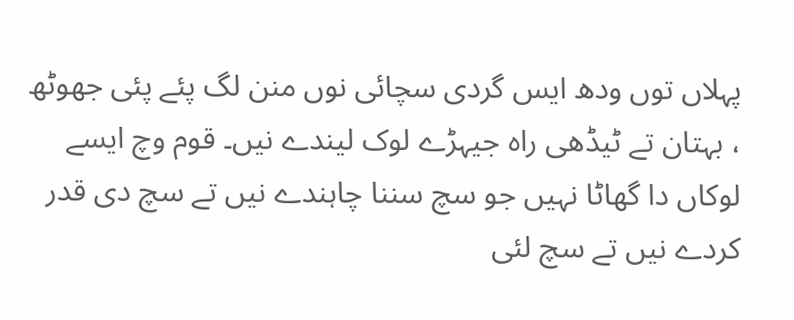پہلاں توں ودھ ایس گردی سچائی نوں منن لگ پئے پئی جھوٹھ ، بہتان تے ٹیڈھی راہ جیہڑے لوک لیندے نیں۔ قوم وچ ایسے لوکاں دا گھاٹا نہیں جو سچ سننا چاہندے نیں تے سچ دی قدر کردے نیں تے سچ لئی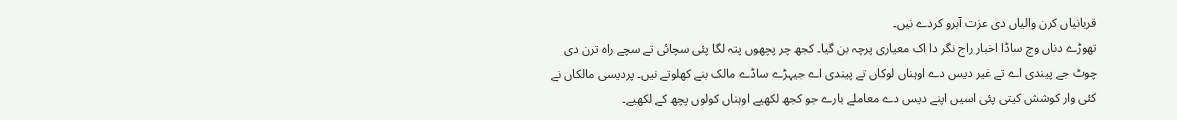قربانیاں کرن والیاں دی عزت آبرو کردے نیں۔
تھوڑے دناں وچ ساڈا اخبار راج نگر دا اک معیاری پرچہ بن گیا۔ کجھ چر پچھوں پتہ لگا پئی سچائی تے سچے راہ ترن دی چوٹ جے پیندی اے تے غیر دیس دے اوہناں لوکاں تے پیندی اے جیہڑے ساڈے مالک بنے کھلوتے نیں۔ پردیسی مالکاں نے کئی وار کوشش کیتی پئی اسیں اپنے دیس دے معاملے بارے جو کجھ لکھیے اوہناں کولوں پچھ کے لکھیے۔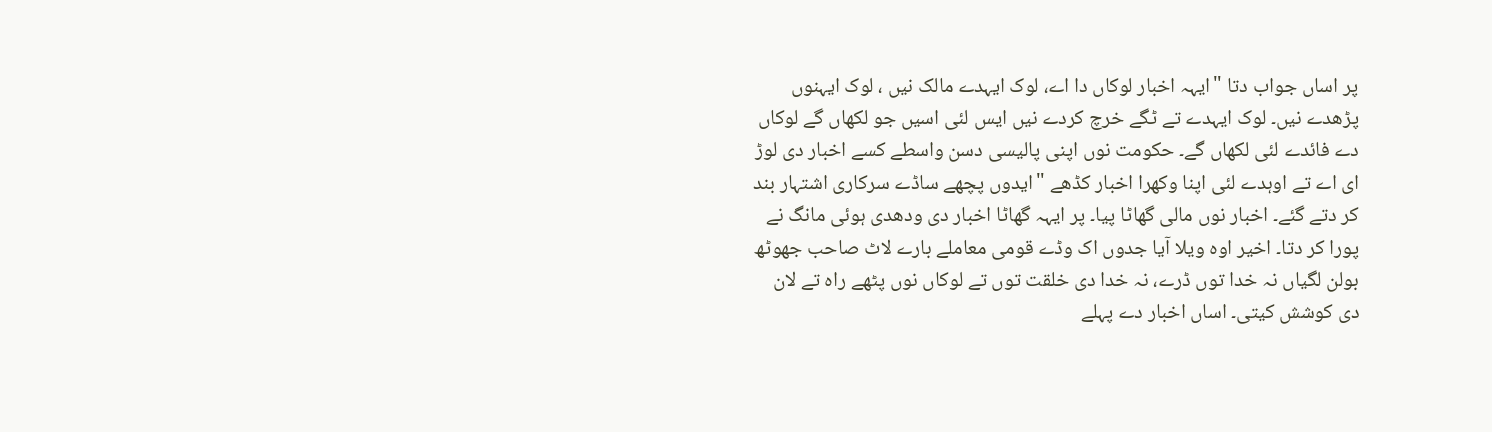پر اساں جواب دتا "ایہہ اخبار لوکاں دا اے، لوک ایہدے مالک نیں ، لوک ایہنوں پڑھدے نیں۔ لوک ایہدے تے ٹگے خرچ کردے نیں ایس لئی اسیں جو لکھاں گے لوکاں دے فائدے لئی لکھاں گے۔ حکومت نوں اپنی پالیسی دسن واسطے کسے اخبار دی لوڑ ای اے تے اوہدے لئی اپنا وکھرا اخبار کڈھے "ایدوں پچھے ساڈے سرکاری اشتہار بند کر دتے گئے۔ اخبار نوں مالی گھاٹا پیا۔ پر ایہہ گھاٹا اخبار دی ودھدی ہوئی مانگ نے پورا کر دتا۔ اخیر اوہ ویلا آیا جدوں اک وڈے قومی معاملے بارے لاٹ صاحب جھوٹھ بولن لگیاں نہ خدا توں ڈرے، نہ خدا دی خلقت توں تے لوکاں نوں پٹھے راہ تے لان دی کوشش کیتی۔ اساں اخبار دے پہلے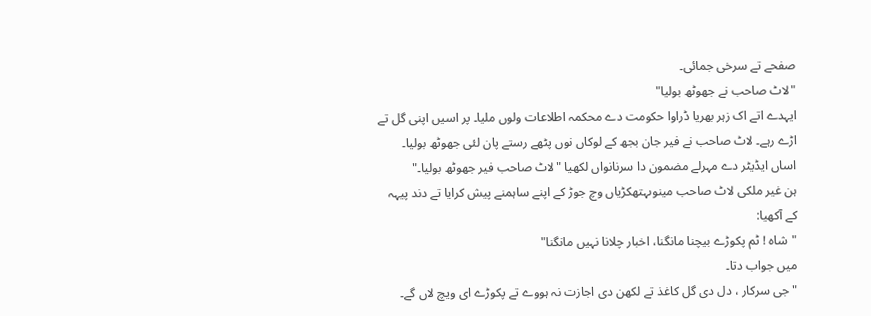صفحے تے سرخی جمائی۔
"لاٹ صاحب نے جھوٹھ بولیا"
ایہدے اتے اک زہر بھریا ڈراوا حکومت دے محکمہ اطلاعات ولوں ملیا۔ پر اسیں اپنی گل تے اڑے رہے۔ لاٹ صاحب نے فیر جان بجھ کے لوکاں نوں پٹھے رستے پان لئی جھوٹھ بولیا۔ اساں ایڈیٹر دے مہرلے مضمون دا سرنانواں لکھیا "لاٹ صاحب فیر جھوٹھ بولیا۔"
ہن غیر ملکی لاٹ صاحب مینوںہتھکڑیاں وچ جوڑ کے اپنے ساہمنے پیش کرایا تے دند پیہہ کے آکھیا:
"شاہ ! ٹم پکوڑے بیچنا مانگنا، اخبار چلانا نہیں مانگنا"
میں جواب دتا۔
"جی سرکار ، دل دی گل کاغذ تے لکھن دی اجازت نہ ہووے تے پکوڑے ای ویچ لاں گے۔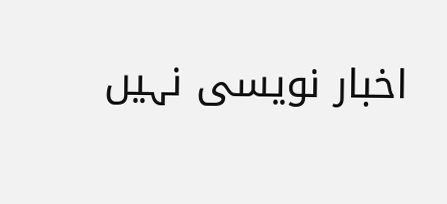اخبار نویسی نہیں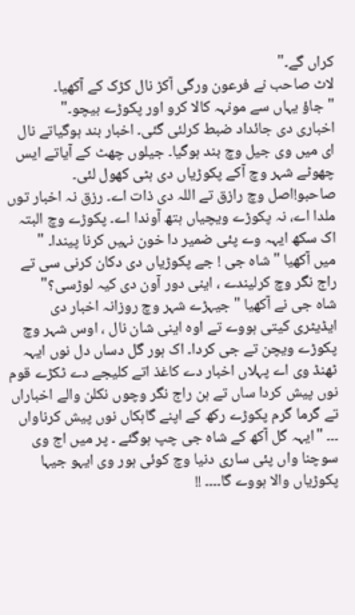کراں گے۔"
لاٹ صاحب نے فرعون ورگی آکڑ نال کڑک کے آکھیا۔
"جاؤ یہاں سے مونہہ کالا کرو اور پکوڑے بیچو۔"
اخباری دی جائداد ضبط کرلئی گئی۔ اخبار بند ہوگیاتے نال ای میں وی جیل وچ بند ہوگیا۔ جیلوں چھٹ کے آیاتے ایس چھوٹے شہر وچ آکے پکوڑیاں دی ہٹی کھول لئی۔ صاحبو!اصل وچ رازق تے اللہ دی ذات اے۔ رزق نہ اخبار توں ملدا اے، نہ پکوڑے ویچیاں ہتھ آوندا اے۔ پکوڑے وچ البتہ اک سکھ ایہہ وے پئی ضمیر دا خون نہیں کرنا پیندا۔ "
میں آکھیا "شاہ جی ! جے پکوڑیاں دی دکان کرنی سی تے راج نگر وچ کرلیندے ، اینی دور آون دی کیہ لوڑسی؟"
شاہ جی نے آکھیا "جیہڑے شہر وچ روزانہ اخبار دی ایڈیٹری کیتی ہووے تے اوہ اینی شان نال ، اوس شہر وچ پکوڑے ویچن تے جی کردا۔ اک ہور گل دساں دل نوں ایہہ ٹھنڈ وی اے پہلاں اخبار دے کاغذ اتے کلیجے دے ٹکڑے قوم نوں پیش کردا ساں تے ہن راج نگر وچوں نکلن والے اخباراں تے گرما گرم پکوڑے رکھ کے اپنے گاہکاں نوں پیش کرناواں ۔۔۔ "ایہہ گل آکھ کے شاہ جی چپ ہوگئے ۔ پر میں اج وی سوچنا واں پئی ساری دنیا وچ کوئی ہور وی ایہو جیہا پکوڑیاں والا ہووے گا۔۔۔۔ !!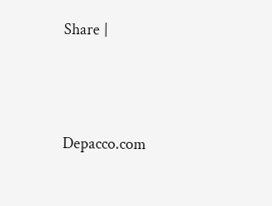Share |




Depacco.com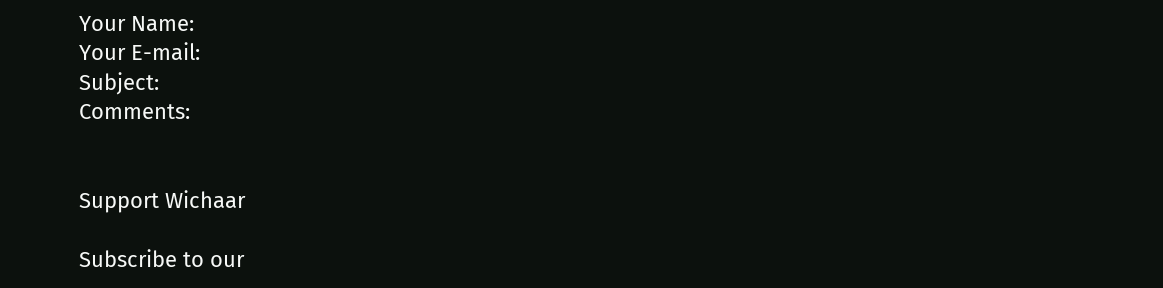Your Name:
Your E-mail:
Subject:
Comments:


Support Wichaar

Subscribe to our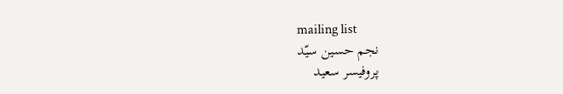mailing list
نجم حسین سیّد
پروفیسر سعید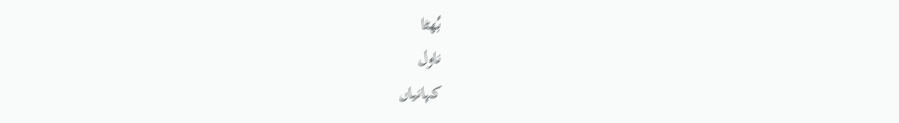بُھٹا
ناول
کہانیاں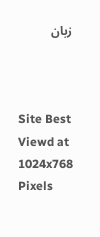زبان



Site Best Viewd at 1024x768 Pixels